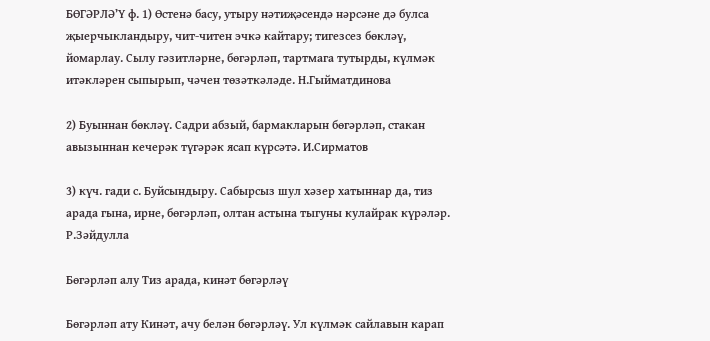БӨГӘРЛӘ’Ү ф. 1) Өстенә басу, утыру нәтиҗәсендә нәрсәне дә булса җыерчыкландыру, чит-читен эчкә кайтару; тигезсез бөкләү, йомарлау. Сылу гәзитләрне, бөгәрләп, тартмага тутырды, күлмәк итәкләрен сыпырып, чәчен төзәткәләде. Н.Гыйматдинова

2) Буыннан бөкләү. Садри абзый, бармакларын бөгәрләп, стакан авызыннан кечерәк түгәрәк ясап күрсәтә. И.Сирматов

3) күч. гади с. Буйсындыру. Сабырсыз шул хәзер хатыннар да, тиз арада гына, ирне, бөгәрләп, олтан астына тыгуны кулайрак күрәләр. Р.Зәйдулла

Бөгәрләп алу Тиз арада, кинәт бөгәрләү

Бөгәрләп ату Кинәт, ачу белән бөгәрләү. Ул күлмәк сайлавын карап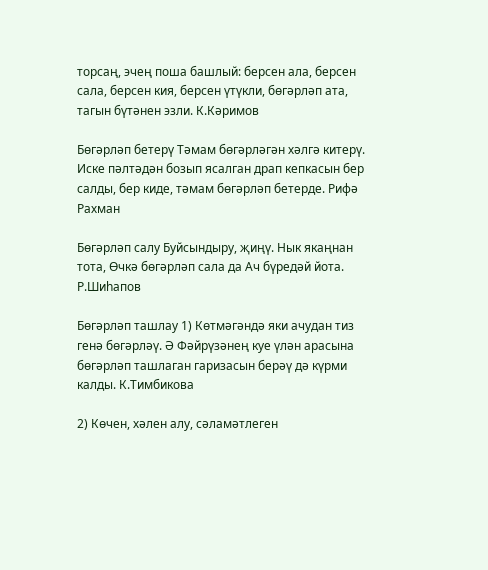торсаң, эчең поша башлый: берсен ала, берсен сала, берсен кия, берсен үтүкли, бөгәрләп ата, тагын бүтәнен эзли. К.Кәримов

Бөгәрләп бетерү Тәмам бөгәрләгән хәлгә китерү. Иске пәлтәдән бозып ясалган драп кепкасын бер салды, бер киде, тәмам бөгәрләп бетерде. Рифә Рахман

Бөгәрләп салу Буйсындыру, җиңү. Нык якаңнан тота, Өчкә бөгәрләп сала да Ач бүредәй йота. Р.Шиһапов

Бөгәрләп ташлау 1) Көтмәгәндә яки ачудан тиз генә бөгәрләү. Ә Фәйрүзәнең куе үлән арасына бөгәрләп ташлаган гаризасын берәү дә күрми калды. К.Тимбикова

2) Көчен, хәлен алу, сәламәтлеген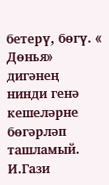бетерү, бөгү. « Дөнья» дигәнең нинди генә кешеләрне бөгәрләп ташламый. И.Гази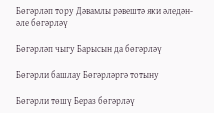Бөгәрләп тору Дәвамлы рәвештә яки әледән-әле бөгәрләү

Бөгәрләп чыгу Барысын да бөгәрләү

Бөгәрли башлау Бөгәрләргә тотыну

Бөгәрли төшү Бераз бөгәрләү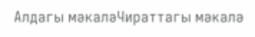Алдагы мәкаләЧираттагы мәкалә